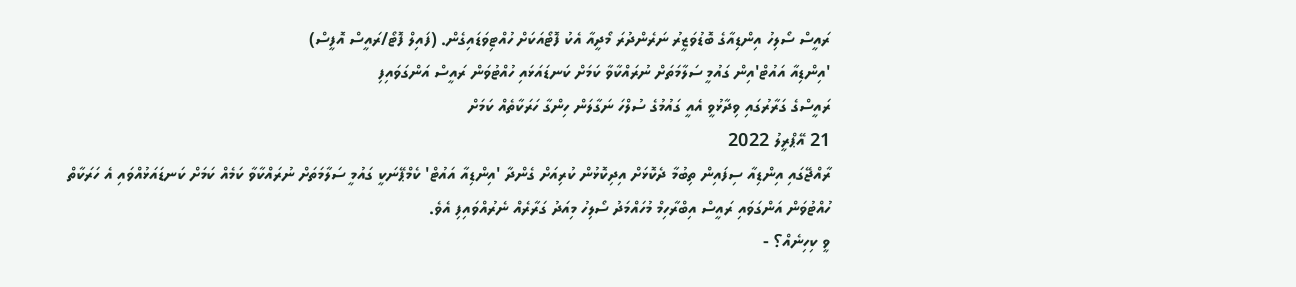ރައީސް ސޯލިހު އިންޑިއާގެ ބޮޑުވަޒީރު ނަރެންދުރަ މޯދީއާ އެކު ފޮޓޯއަކަށް ހުއްޓިވަޑައިގެން. (ފައިލް ފޮޓޯ/ރައީސް އޮފީސް)
'އިންޑިއާ އައުޓް'އިން ގައުމީ ސަލާމަތަށް ނުރައްކާވާ ކަމަށް ކަނޑައަޅައި ހުއްޓުވަން ރައީސް އަންގަވައިފި
ރައީސްގެ ގަރާރުގައި ވިދާޅުވީ އެއީ ގައުމުގެ ސުލްހަ ނަގާލަން ހިންގާ ހަރަކާތެއް ކަމަށް
21 އޭޕްރީލު 2022
ރާއްޖޭގައި އިންޑިއާ ސިފައިން ތިބުމާ ދެކޮޅަށް އިދިކޮޅުން ކުރިއަށް ގެންދާ 'އިންޑިއާ އައުޓް' ކެމްޕޭނަކީ ގައުމީ ސަލާމަތަށް ނުރައްކާވާ ކަމެއް ކަމަށް ކަނޑައަޅުއްވައި އެ ހަރަކާތް ހުއްޓުވަން އަންގަވައި ރައީސް އިބްރާހިމް މުހައްމަދު ސޯލިހު މިއަދު ގަރާރެއް ނެރުއްވައިފި އެވެ.
ވީ ކިހިނެއް؟ -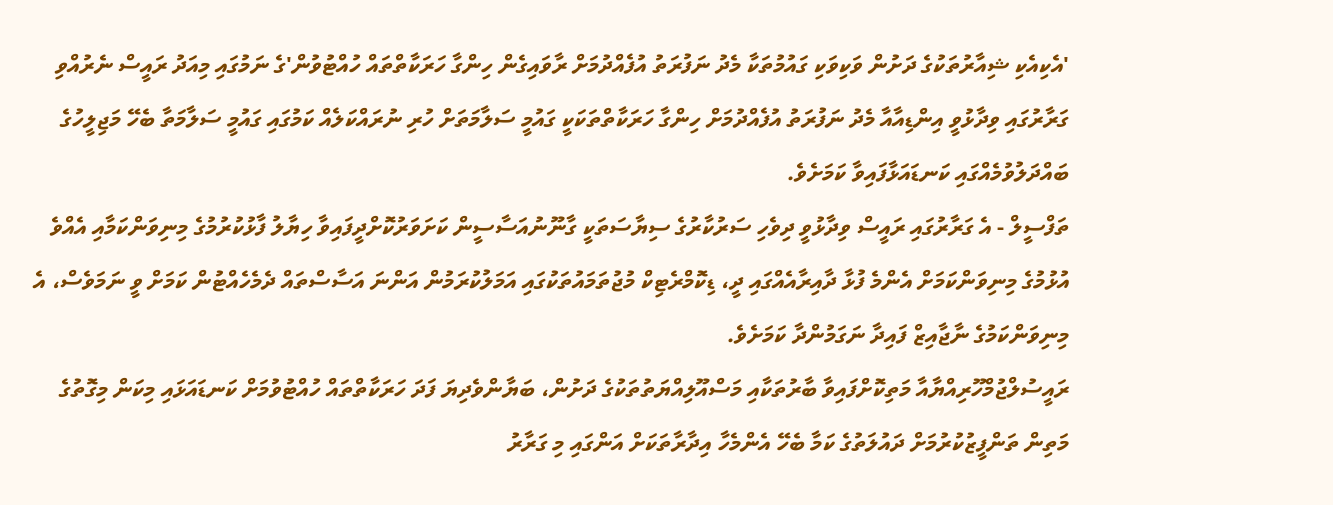'އެކިއެކި ޝިއާރުތަކުގެ ދަށުން ވަކިވަކި ގައުމުތަކާ މެދު ނަފުރަތު އުފެއްދުމަށް ރާވައިގެން ހިންގާ ހަރަކާތްތައް ހުއްޓުވުން'ގެ ނަމުގައި މިއަދު ރައީސް ނެރުއްވި ގަރާރުގައި ވިދާޅުވީ އިންޑިއާއާ މެދު ނަފުރަތު އުފެއްދުމަށް ހިންގާ ހަރަކާތްތަކަކީ ގައުމީ ސަލާމަތަށް ހުރި ނުރައްކަލެއް ކަމުގައި ގައުމީ ސަލާމަތާ ބެހޭ މަޖިލީހުގެ ބައްދަލުވުމެއްގައި ކަނޑައަޅާފައިވާ ކަމަށެވެ.
ތަފްސީލް - އެ ގަރާރުގައި ރައީސް ވިދާޅުވީ ދިވެހި ސަރުކާރުގެ ސިޔާސަތަކީ ގާނޫނުއަސާސީން ކަށަވަރުކޮށްދީފައިވާ ހިޔާލު ފާޅުކުރުމުގެ މިނިވަންކަމާއި އެއްވެ އުޅުމުގެ މިނިވަންކަމަށް އެންމެ ފުޅާ ދާއިރާއެއްގައި ދީ، ޑިކޮމްރެޓިކް މުޖުތަމައުތަކުގައި އަމަލުކުރަމުން އަންނަ އަސާސްތައް ދެމެހެއްޓުން ކަމަށް ވީ ނަމަވެސް، އެ މިނިވަންކަމުގެ ނާޖާއިޒް ފައިދާ ނަގަމުންދާ ކަމަށެވެ.
ރައީސުލްޖުމްހޫރިއްޔާއާ މަތިކޮށްފައިވާ ބާރުތަކާއި މަސްއޫލިއްޔަތުތަކުގެ ދަށުން، ބަޔާންވެދިޔަ ފަދަ ހަރަކާތްތައް ހުއްޓުވުމަށް ކަނޑައަޅައި މިކަން މިގޮތުގެ މަތިން ތަންފީޒުކުރުމަށް ދައުލަތުގެ ކަމާ ބެހޭ އެންމެހާ އިދާރާތަކަށް އަންގައި މި ގަރާރު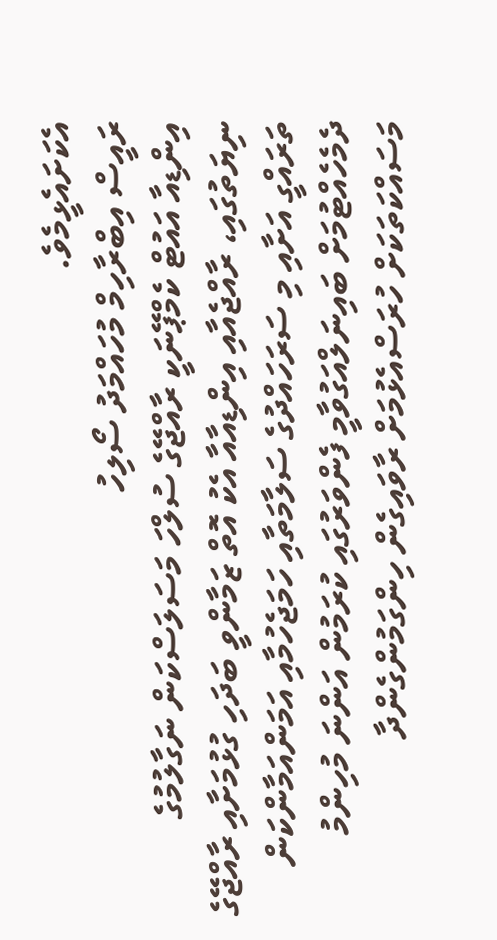އެކަށައެޅީމެވެ.
ރައީސް އިބްރާހިމް މުހައްމަދު ސޯލިހު
އިންޑިއާ އައުޓް ކެމްޕޭނަކީ ރާއްޖޭގެ ސުލްހަ މަސަލަސްކަން ނަގާލުމުގެ ނިޔަތުގައި، ރާއްޖެއާއި އިންޑިއާއާ އެކު އޮތް ޒަމާންވީ ބަދަހި ގުޅުމަށާއި ރާއްޖޭގެ ތަރައްގީ އަށާއި މި ސަރަހައްދުގެ ސަލާމަތާއި ހަމަޖެހުމާއި އަމަންއަމާންކަން ދެމެހެއްޓުމަށް ބައިނަލްއަގުވާމީ ފެންވަރުގައި ކުރަމުން އަންނަ މުހިންމު މަސައްކަތަކަށް ހުރަސްއެޅުމަށް ރާވައިގެން ހިންގަމުންގެންދާ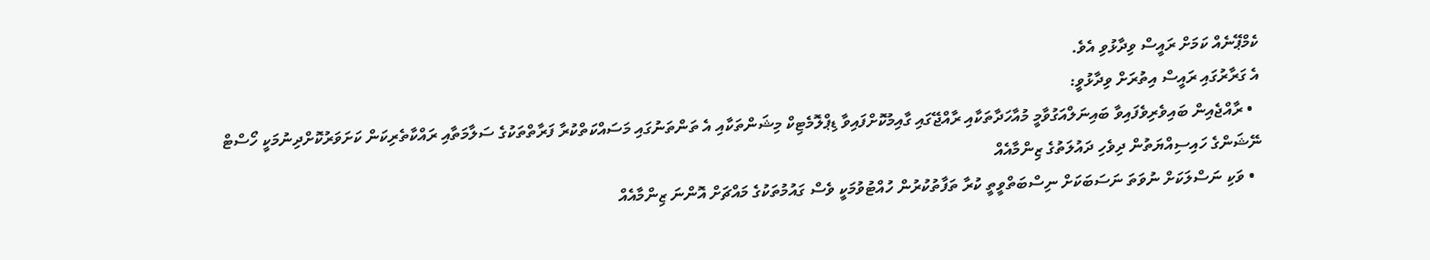ކެމްޕޭނެއް ކަމަށް ރައީސް ވިދާޅުވި އެވެ.
އެ ގަރާރުގައި ރައީސް އިތުރަށް ވިދާޅުވީ:
  • ރާއްޖެއިން ބައިވެރިވެފައިވާ ބައިނަލްއަގުވާމީ މުއާހަދާތަކާއި ރާއްޖޭގައި ގާއިމުކޮށްފައިވާ ޑިޕްލޮމެޓިކް މިޝަންތަކާއި އެ ތަންތަނުގައި މަސައްކަތްކުރާ ފަރާތްތަކުގެ ސަލާމަތާއި ރައްކާތެރިކަން ކަށަވަރުކޮށްދިނުމަކީ ހޯސްޓް ނޭޝަންގެ ހައިސިއްޔަތުން ދިވެހި ދައުލަތުގެ ޒިންމާއެއް
  • ވަކި ނަސްލަކަށް ނުވަތަ ނަސަބަކަށް ނިސްބަތްވީތީ ކުރާ ތަފާތުކުރުން ހުއްޓުވުމަކީ ވެސް ގައުމުތަކުގެ މައްޗަށް އޮންނަ ޒިންމާއެއް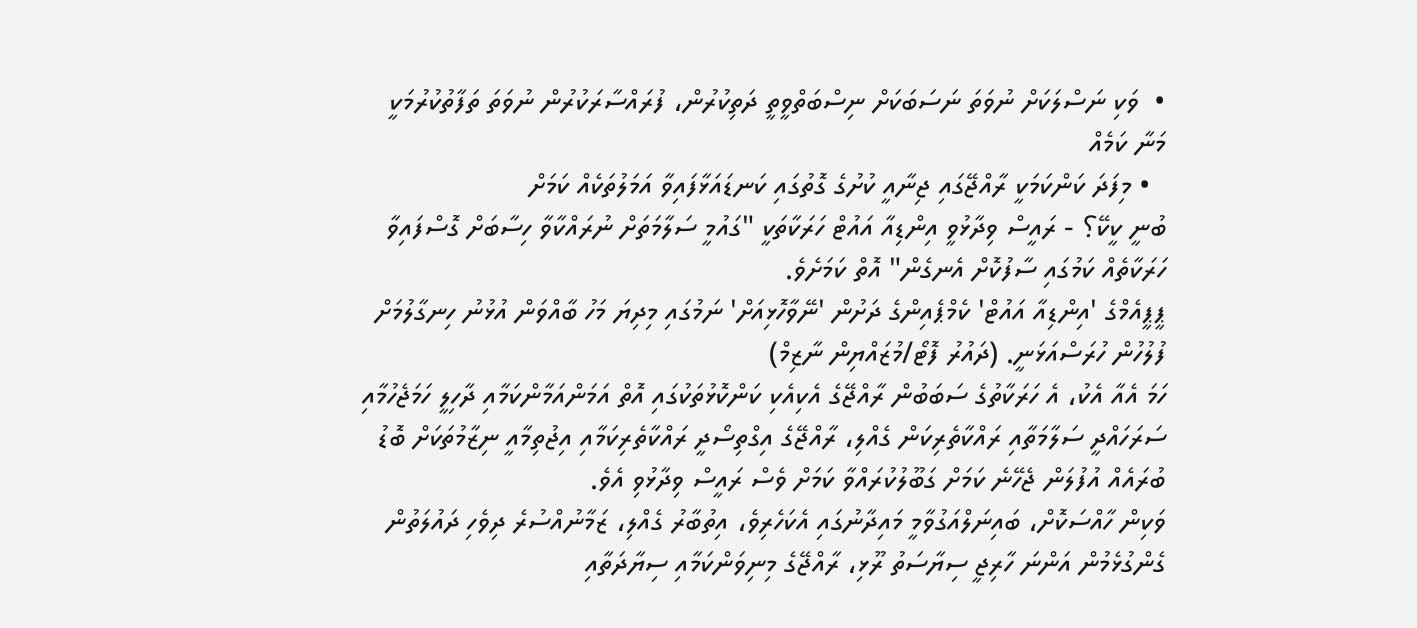•  ވަކި ނަސްލަކަށް ނުވަތަ ނަސަބަކަށް ނިސްބަތްވީތީ ދަތިކުރުން، ފުރައްސާރަކުރުން ނުވަތަ ތަފާތުކުރުމަކީ މަނާ ކަމެއް
  • މިފަދަ ކަންކަމަކީ ރާއްޖޭގައި ޖިނާއީ ކުށުގެ ގޮތުގައި ކަނޑައަޅާފައިވާ އަމަލުތަކެއް ކަމަށް
ބުނީ ކީކޭ؟ - ރައީސް ވިދާޅުވީ އިންޑިއާ އައުޓް ހަރަކާތަކީ "ގައުމީ ސަލާމަތަށް ނުރައްކާވާ ހިސާބަށް ގޮސްފައިވާ ހަރަކާތެއް ކަމުގައި ސާފުކޮށް އެނގެން" އޮތް ކަމަށެވެ.
ޕީޕީއެމްގެ 'އިންޑިއާ އައުޓް' ކެމްޕެއިންގެ ދަށުން 'ނޭވާހޮޅިއަށް' ނަމުގައި މިދިޔަ މަހު ބާއްވަން އުޅުނު ހިނގާލުމަށް ފުލުހުން ހުރަސްއަޅަނީ. (ދައުރު ފޮޓޯ/މުޒައްޔިން ނާޒިމް)
ހަމަ އެއާ އެކު، އެ ހަރަކާތުގެ ސަބަބުން ރާއްޖޭގެ އެކިއެކި ކަންކޮޅުތަކުގައި އޮތް އަމަންއަމާންކަމާއި ދާހިލީ ހަމަޖެހުމާއި ސަރަހައްދީ ސަލާމަތާއި ރައްކާތެރިކަން ގެއްލި، ރާއްޖޭގެ އިގްތިސޯދީ ރައްކާތެރިކަމާއި އިޖުތިމާއީ ނިޒާމުތަކަށް ބޮޑު ބުރައެއް އުފުލަން ޖެހޭނެ ކަމަށް ގަބޫލުކުރައްވާ ކަމަށް ވެސް ރައީސް ވިދާޅުވި އެވެ.
ވަކިން ހާއްސަކޮށް، ބައިނަލްއަގުވާމީ މައިދާނުގައި އެކަހެރިވެ، އިތުބާރު ގެއްލި، ޒަމާނުއްސުރެ ދިވެހި ދައުލަތުން ގެންގުޅެމުން އަންނަ ހާރިޖީ ސިޔާސަތު ރޫޅި، ރާއްޖޭގެ މިނިވަންކަމާއި ސިޔާދަތާއި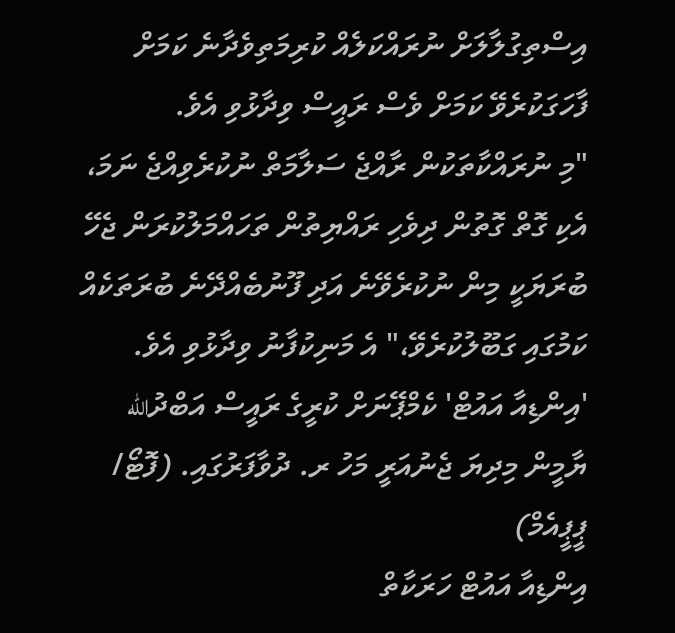އިސްތިގުލާލަށް ނުރައްކަލެއް ކުރިމަތިވެދާނެ ކަމަށް ފާހަގަކުރެވޭ ކަމަށް ވެސް ރައީސް ވިދާޅުވި އެވެ.
"މި ނުރައްކާތަކުން ރާއްޖެ ސަލާމަތް ނުކުރެވިއްޖެ ނަމަ، އެކި ގޮތް ގޮތުން ދިވެހި ރައްޔިތުން ތަހައްމަލުކުރަން ޖެހޭ ބުރަޔަކީ މިން ނުކުރެވޭނެ އަދި ފޫނުބެއްދޭނެ ބުރަތަކެއް ކަމުގައި ގަބޫލުކުރެވޭ،" އެ މަނިކުފާނު ވިދާޅުވި އެވެ.
'އިންޑިއާ އައުޓް' ކެމްޕޭނަށް ކުރީގެ ރައީސް އަބްދުالله ޔާމީން މިދިޔަ ޖެނުއަރީ މަހު ރ. ދުވާފަރުގައި. (ފޮޓޯ/ ޕީޕީއެމް)
އިންޑިއާ އައުޓް ހަރަކާތް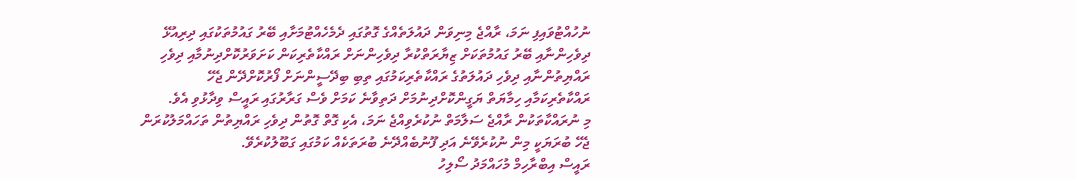ނުހުއްޓުވައިފި ނަމަ، ރާއްޖެ މިނިވަން ދައުލަތެއްގެ ގޮތުގައި ދެމެހެއްޓުމަށާއި ބޭރު ގައުމުތަކުގައި ދިރިއުޅޭ ދިވެހިންނާއި ބޭރު ގައުމުތަކަށް ޒިޔާރަތްކުރާ ދިވެހިންނަށް ރައްކާތެރިކަން ކަށަވަރުކޮށްދިނުމާއި ދިވެހި ރައްޔިތުންނާއި ދިވެހި ދައުލަތުގެ ރައްކާތެރިކަމުގައި ތިބި ބިދޭސީންނަށް ފޯރުކޮށްދޭން ޖެހޭ ރައްކާތެރިކަމާއި ހިމާޔަތް ޔަގީންކޮށްދިނުމަށް ދަތިވާނެ ކަމަށް ވެސް ގަރާރުގައި ރައީސް ވިދާޅުވި އެވެ.
މި ނުރައްކާތަކުން ރާއްޖެ ސަލާމަތް ނުކުރެވިއްޖެ ނަމަ، އެކި ގޮތް ގޮތުން ދިވެހި ރައްޔިތުން ތަހައްމަލުކުރަން ޖެހޭ ބުރަޔަކީ މިން ނުކުރެވޭނެ އަދި ފޫނުބެއްދޭނެ ބުރަތަކެއް ކަމުގައި ގަބޫލުކުރެވޭ.
ރައީސް އިބްރާހިމް މުހައްމަދު ސޯލިހު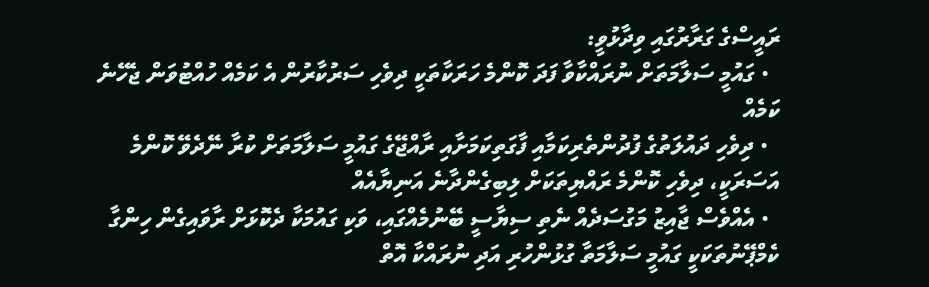ރައީސްގެ ގަރާރުގައި ވިދާޅުވީ:
  • ގައުމީ ސަލާމަތަށް ނުރައްކާވާ ފަދަ ކޮންމެ ހަރަކާތަކީ ދިވެހި ސަރުކާރުން އެ ކަމެއް ހުއްޓުވަން ޖެހޭނެ ކަމެއް
  • ދިވެހި ދައުލަތުގެ ފުދުންތެރިކަމާއި ފާގަތިކަމަށާއި ރާއްޖޭގެ ގައުމީ ސަލާމަތަށް ކުރާ ނޭދެވޭ ކޮންމެ އަސަރަކީ، ދިވެހި ކޮންމެ ރައްޔިތަކަށް ލިބިގެންދާނެ އަނިޔާއެއް
  • އެއްވެސް ޖާއިޒު މަގުސަދެއް ނެތި ސިޔާސީ ބޭނުމެއްގައި، ވަކި ގައުމަކާ ދެކޮޅަށް ރާވައިގެން ހިންގާ ކެމްޕޭނުތަކަކީ ގައުމީ ސަލާމަތާ ގުޅުންހުރި އަދި ނުރައްކާ އޮތް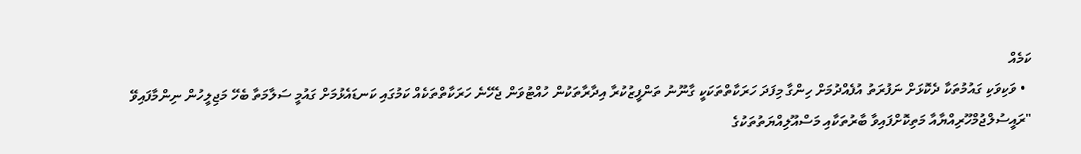ކަމެއް
  • ވަކިވަކި ގައުމުތަކާ ދެކޮޅަށް ނަފުރަތު އުފެއްދުމަށް ހިންގާ މިފަދަ ހަރަކާތްތަކަކީ ގާނޫނު ތަންފީޒުކުރާ އިދާރާތަކުން ހުއްޓުވަން ޖެހޭނެ ހަރަކާތްތަކެއް ކަމުގައި ކަނޑައެޅުމަށް ގައުމީ ސަލާމަތާ ބެހޭ މަޖިލީހުން ނިންމާފައިވޭ
"ރައީސުލްޖުމްހޫރިއްޔާއާ މަތިކޮށްފައިވާ ބާރުތަކާއި މަސްއޫލިއްޔަތުތަކުގެ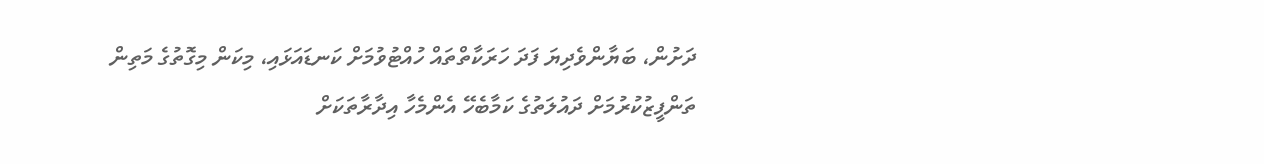ދަށުން، ބަޔާންވެދިޔަ ފަދަ ހަރަކާތްތައް ހުއްޓުވުމަށް ކަނޑައަޅައި، މިކަން މިގޮތުގެ މަތިން ތަންފީޒުކުރުމަށް ދައުލަތުގެ ކަމާބެހޭ އެންމެހާ އިދާރާތަކަށް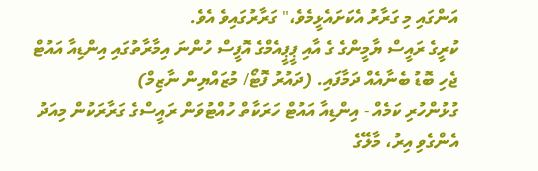އަންގައި މި ގަރާރު އެކަށައެޅީމެވެ،" ގަރާރުގައިވެ އެވެ.
ކުރީގެ ރައީސް ޔާމީންގެ ގެ އާއި ޕީޕީއެމްގެ އޮފީސް ހުންނަ އިމާރާތުގައި އިންޑިއާ އައުޓް ޖެހި ބޮޑު ބެނާއެއް ދަމާފައި. (ދައުރު ފޮޓޯ/ މުޒައްޔިން ނާޒިމް)
ގުޅުންހުރި ކަމެއް - އިންޑިއާ އައުޓް ހަރަކާތް ހުއްޓުވަން ރައީސްގެ ގަރާރަކުން މިއަދު އެންގެވި އިރު، މާލޭގެ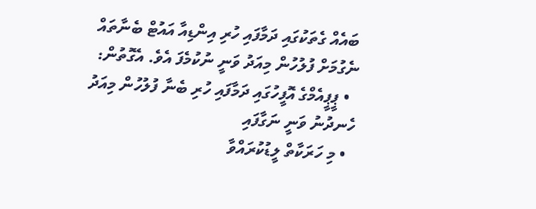ބައެއް ގެތަކުގައި ދަމާފައި ހުރި އިންޑިއާ އައުޓް ބެނާތައް ނެގުމަށް ފުލުހުން މިއަދު ވަނީ ނުކުމެފަ އެވެ. އެގޮތުން:
  • ޕީޕީއެމްގެ އޮފީހުގައި ދަމާފައި ހުރި ބެނާ ފުލުހުން މިއަދު ހެނދުނު ވަނީ ނަގާފައި
  • މި ހަރަކާތް ލީޑުކުރައްވާ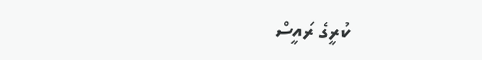ކުރީގެ ރައީސް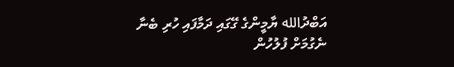އަބްދުالله ޔާމީންގެ ގޭގައި ދަމާފައި ހުރި ބެނާ ނެގުމަށް ފުލުހުން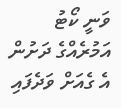ވަނީ ކޯޓު އަމުރެއްގެ ދަށުން އެ ގެއަށް ވަދެފައި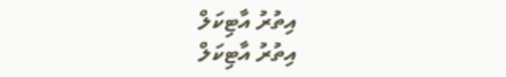އިތުރު އާޓިކަލް
އިތުރު އާޓިކަލް